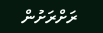ރަށްރަށުން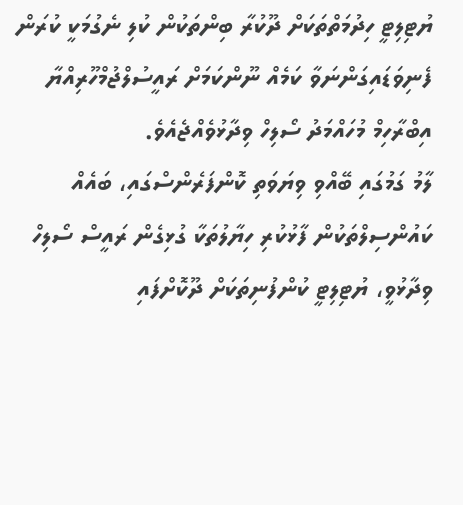ޔުޓިލިޓީ ހިދުމަތްތަކަށް ދޫކުރާ ބިންތަކުން ކުލި ނެގުމަކީ ކުރަން ފެނިވަޑައިގަންނަވާ ކަމެއް ނޫންކަމަށް ރައީސުލްޖުމްހޫރިއްޔާ އިބްރާހިމް މުހައްމަދު ސޯލިހް ވިދާޅުވެއްޖެއެވެ.
ލާމު ގަމުގައި ބޭއްވި ވިޔަވަތި ކޮންފަރެންސްގައި، ބައެއް ކައުންސިލްތަކުން ފާޅުކުރި ހިޔާލުތަކާ ގުޅިގެން ރައީސް ސޯލިހް ވިދާޅުވީ، ޔުޓިލިޓީ ކުންފުނިތަކަށް ދޫކޮށްފައި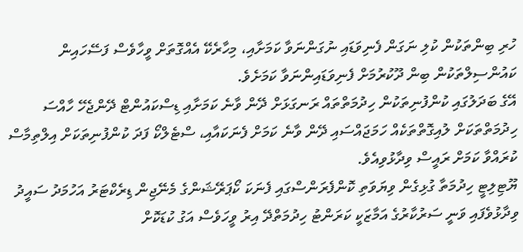ހުރި ބިންތަކުން ކުލި ނަގަން ފެނިވަޑައި ނުގަންނަވާ ކަމަށާއި، މިހާރެކޭ އެއްގޮތަށް ވީހާވެސް ފަސޭހައިން ކައުންސިލްތަކުން ބިން ދޫކުރުމަށް ފެނިވަޑައިންނަވާ ކަމަށެވެ.
އޭގެ ބަދަލުގައި ކުންފުނިތަކުން ހިދުމަތްތައް ރަނގަޅަށް ދޭން ވާނެ ކަމަށާއި ޑިސްކައުންޓް ދޭންޖެހޭ ހާއްސަ ހިދުމަތްތަކަށް ލުއިގޮތްތަކެއް ހަމަޖައްސައި ދޭން ވާނެ ކަމަށް ފެނަކައާއި، ސްޓެލްކޯ ފަދަ ކުންފުނިތަކަށް އިލްތިމާސް ކުރައްވާ ކަމަށް ރައީސް ވިދާޅުވިއެވެ.
ޔޫޓިލިޓީ ހިދުމަތާ ގުޅިގެން ވިޔަވަތި ކޮންފެރަންސްގައި ފެނަކަ ކޯޕަރޭޝަންގެ މެނޭޖިން ޑިރެކްޓަރު އަހުމަދު ސައީދު ވިދާޅުވެފައި ވަނީ ސަރުކާރުގެ އަމާޒަކީ ކަރަންޓު ހިދުމަތްދޭ އިރު ވީހަވެސް އަގު ކުޑަކޮށް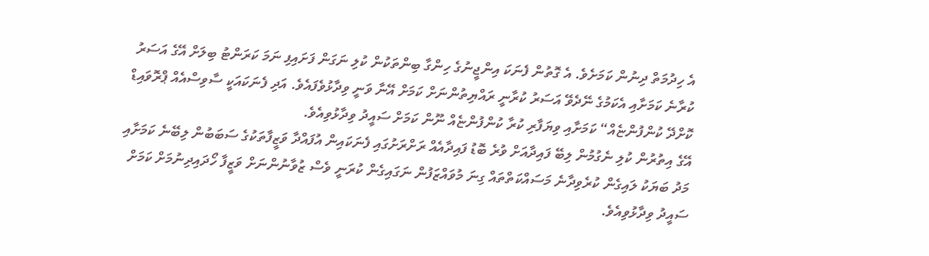އެ ހިދުމަތް ދިނުން ކަމަށެވެ. އެ ގޮތުން ފެނަކަ އިންޖީނުގެ ހިންގާ ބިންތަކުން ކުލި ނަގަން ފަށައިފި ނަމަ ކަރަންޓު ބިލަށް އޭގެ އަސަރު ކުރާނެ ކަމަށާއި އެކަމުގެ ނޭދެވޭ އަސަރު ކުރާނީ ރައްޔިތުންނަށް ކަމަށް އޭނާ ވަނީ ވިދާޅުވެފައެވެ. އަދި ފެނަކައަކީ ސާވިސްއެއް ޕްރޮވައިޑް ކޮށްދޭ ކުންފުންޏެއް“ ކަމަށާއި ވިޔަފާރި ކުރާ ކުންފުންޏެއް ނޫން ކަމަށް ސައީދު ވިދާޅުވިއެވެ.
އޭގެ އިތުރުން ކުލި ނެގުމުން ލިބޭ ފައިދާއަށް ވުރެ ބޮޑު ފައިދާއެއް ރަށްރަށުގައި ފެނަކައިން އުފައްދާ ވަޒީފާތަކުގެ ސަބަބުން ލިބޭނެ ކަމަށާއި މަދު ބަޔަކު ލައިގެން ކުރެވިދާނެ މަސައްކަތްތައް ގިނަ މުވައްޒަފުން ނަގައިގެން ކުރަނީ ވެސް ޒުވާނުންނަށް ވަޒީފާ ހޯދައިދިނުމަށް ކަމަށް ސައީދު ވިދާޅުވިއެވެ.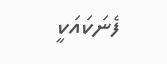ފެނަކައަކީ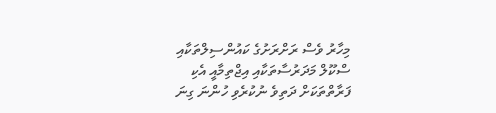މިހާރު ވެސް ރަށްރަށުގެ ކައުންސިލްތަކާއި ސްކޫލް މަދަރުސާތަކާއި އިޖްތިމާއީ އެކި ފަރާތްތަކަށް ދަތިވެ ނުކުރެވި ހުންނަ ގިނަ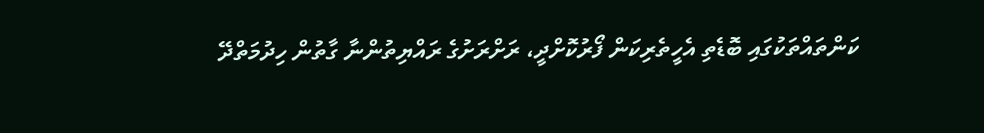ކަންތައްތަކުގައި ބޮޑެތި އެހީތެރިކަން ފޯރުކޮށްދީ، ރަށްރަށުގެ ރައްޔިތުންނާ ގާތުން ހިދުމަތްދޭ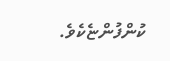ކުންފުންޏެކެވެ.